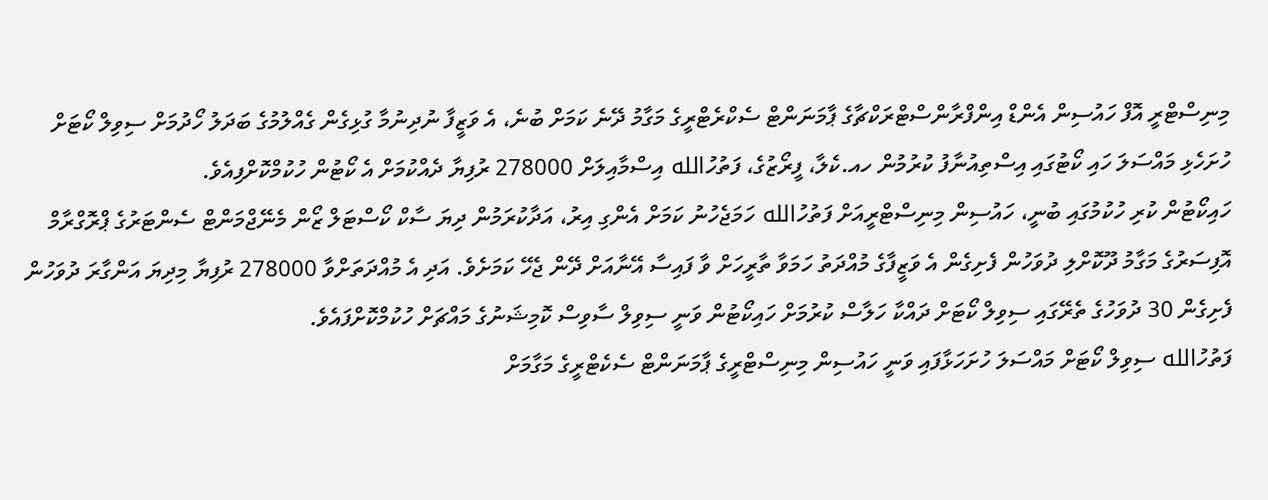މިނިސްޓްރީ އޮފް ހައުސިން އެންޑް އިންފްރާންސްޓްރަކްޗާގެ ޕާމަނަންޓް ސެކްރެޓްރީގެ މަގާމު ދޭނެ ކަމަށް ބުނެ، އެ ވަޒީފާ ނުދިނުމާ ގުޅިގެން ގެއްލުމުގެ ބަދަލު ހޯދުމަށް ސިވިލް ކޯޓަށް ހުށަހެޅި މައްސަލަ ހައި ކޯޓުގައި އިސްތިއުނާފު ކުރުމުން ހއ.ކެލާ، ފީރޯޒުގެ، ފަތުހުالله އިސްމާއިލަށް 278000 ރުފިޔާ ދެއްކުމަށް އެ ކޯޓުން ހުކުމްކޮށްފިއެވެ.
ހައިކޯޓުން ކުރި ހުކުމުގައި ބުނީ، ހައުސިން މިނިސްޓްރީއަށް ފަތުހުالله ހަމަޖެހުނު ކަމަށް އެންގި އިރު، އަދާކުރަމުން ދިޔަ ސާކް ކޯސްޓަލް ޒޯން މެނޭޖްމަންޓް ސެންޓަރުގެ ޕްރޮގްރާމް އޮފިސަރުގެ މަގާމު ދޫކޮށްލި ދުވަހުން ފެށިގެން އެ ވަޒީފާގެ މުއްދަތު ހަމަވާ ތާރީހަށް ވާ ފައިސާ އޭނާއަށް ދޭން ޖެހޭ ކަމަށެވެ. އަދި އެ މުއްދަތަށްވާ 278000 ރުފިޔާ މިދިޔަ އަންގާރަ ދުވަހުން ފެށިގެން 30 ދުވަހުގެ ތެރޭގައި ސިވިލް ކޯޓަށް ދައްކާ ހަލާސް ކުރުމަށް ހައިކޯޓުން ވަނީ ސިވިލް ސާވިސް ކޮމިޝަނުގެ މައްޗަށް ހުކުމްކޮށްފައެވެ.
ފަތުހުالله ސިވިލް ކޯޓަށް މައްސަލަ ހުށަހަޅާފައި ވަނީ ހައުސިން މިނިސްޓްރީގެ ޕާމަނަންޓް ސެކެޓްރީގެ މަގާމަށް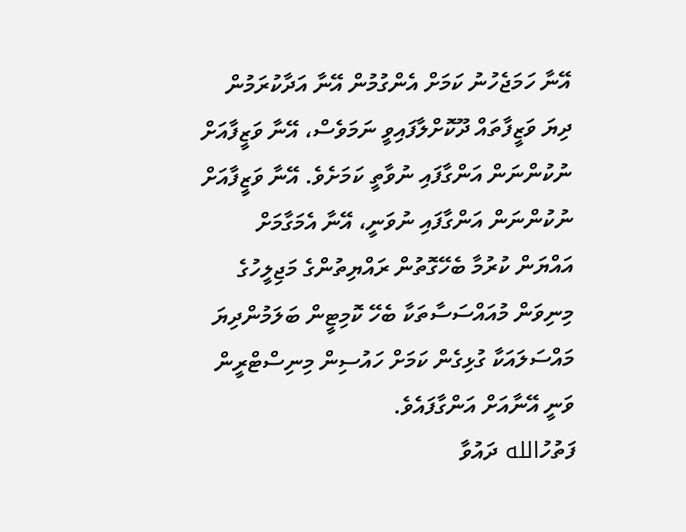އޭނާ ހަމަޖެހުނު ކަމަށް އެންގުމުން އޭނާ އަދާކުރަމުން ދިޔަ ވަޒީފާތައް ދޫކޮށްލާފައިވީ ނަމަވެސް، އޭނާ ވަޒީފާއަށް ނުކުންނަން އަންގާފައި ނުވާތީ ކަމަށެވެ. އޭނާ ވަޒީފާއަށް ނުކުންނަން އަންގާފައި ނުވަނީ، އޭނާ އެމަގާމަށް އައްޔަން ކުރުމާ ބެހޭގޮތުން ރައްޔިތުންގެ މަޖިލީހުގެ މިނިވަން މުއައްސަސާތަކާ ބެހޭ ކޮމިޓީން ބަލަމުންދިޔަ މައްސަލައަކާ ގުޅިގެން ކަމަށް ހައުސިން މިނިސްޓްރީން ވަނީ އޭނާއަށް އަންގާފައެވެ.
ފަތުހުالله ދައުވާ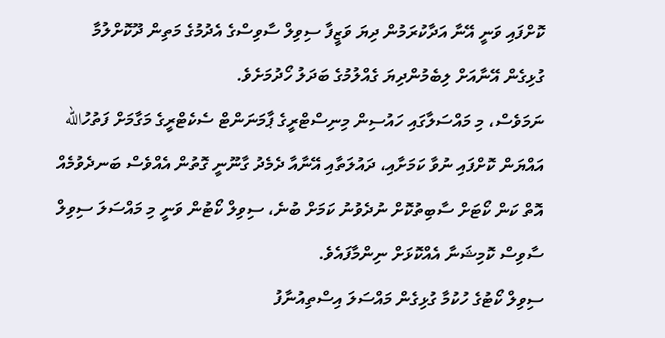ކޮށްފައި ވަނީ އޭނާ އަދާކުރަމުން ދިޔަ ވަޒީފާ ސިވިލް ސާވިސްގެ އެދުމުގެ މަތިން ދޫކޮށްލުމާ ގުޅިގެން އޭނާއަށް ލިބެމުންދިޔަ ގެއްލުމުގެ ބަދަލު ހޯދުމަށެވެ.
ނަމަވެސް، މި މައްސަލާގައި ހައުސިން މިނިސްޓްރީގެ ޕާމަނަންޓް ސެކެޓްރީގެ މަގާމަށް ފަތުހުالله އައްޔަން ކޮށްފައި ނުވާ ކަމަށާއި، ދައުލަތާއި އޭނާއާ ދެމެދު ގާނޫނީ ގޮތުން އެއްވެސް ބަނދެވުމެއް އޮތް ކަން ކޯޓަށް ސާބިތުކޮށް ނުދެވުނު ކަމަށް ބުނެ، ސިވިލް ކޯޓުން ވަނީ މި މައްސަލަ ސިވިލް ސާވިސް ކޮމިޝަނާ އެއްކޮޅަށް ނިންމާފައެވެ.
ސިވިލް ކޯޓުގެ ހުކުމާ ގުޅިގެން މައްސަލަ އިސްތިއުނާފު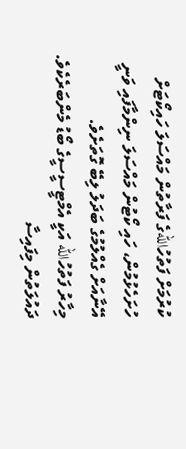ކުރުމަށް ފަތުހުاللهގެ ފަރާތުން މައްސަލަ ހައިކޯޓަށް ހުށަހެޅުމުން، ހައި ކޯޓުން މައްސަލަ ނިންމާފައި ވަނީ އޭނާއަށް ގެއްލުމުގެ ބަދަލު ލިބޭ ގޮތަށެވެ.
މިހާރު ފަތުހުالله އަކީ އެމްޓީސީސީގެ ބޯޑު މެންބަރެކެވެ.
ދައުލަތުން މިފައިސާ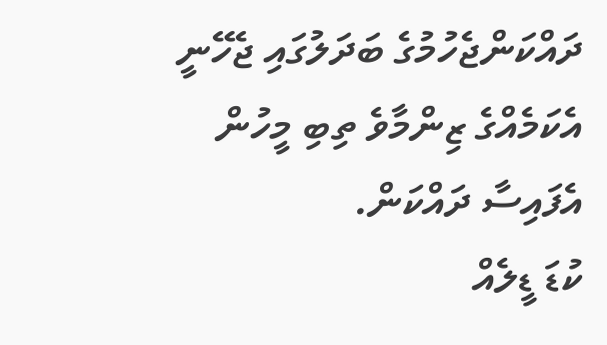ދައްކަންޖެހުމުގެ ބަދަލުގައި ޖެހޭނީ އެކަމެއްގެ ޒިންމާވެ ތިބި މީހުން އެފައިސާ ދައްކަން.
ކުޑަ ޑީލެއް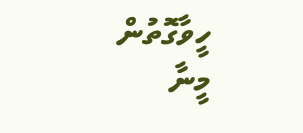ހީވާގޮތުން މީނާ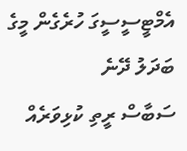އެމްޓީސީސީގަ ހުރެގެން މީގެ ބަދަލު ދޭނެ
ސަބާސް ރީތި ކުޅިވަރެއް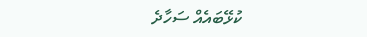ކުޅޭބައެއް ސަހާދެ